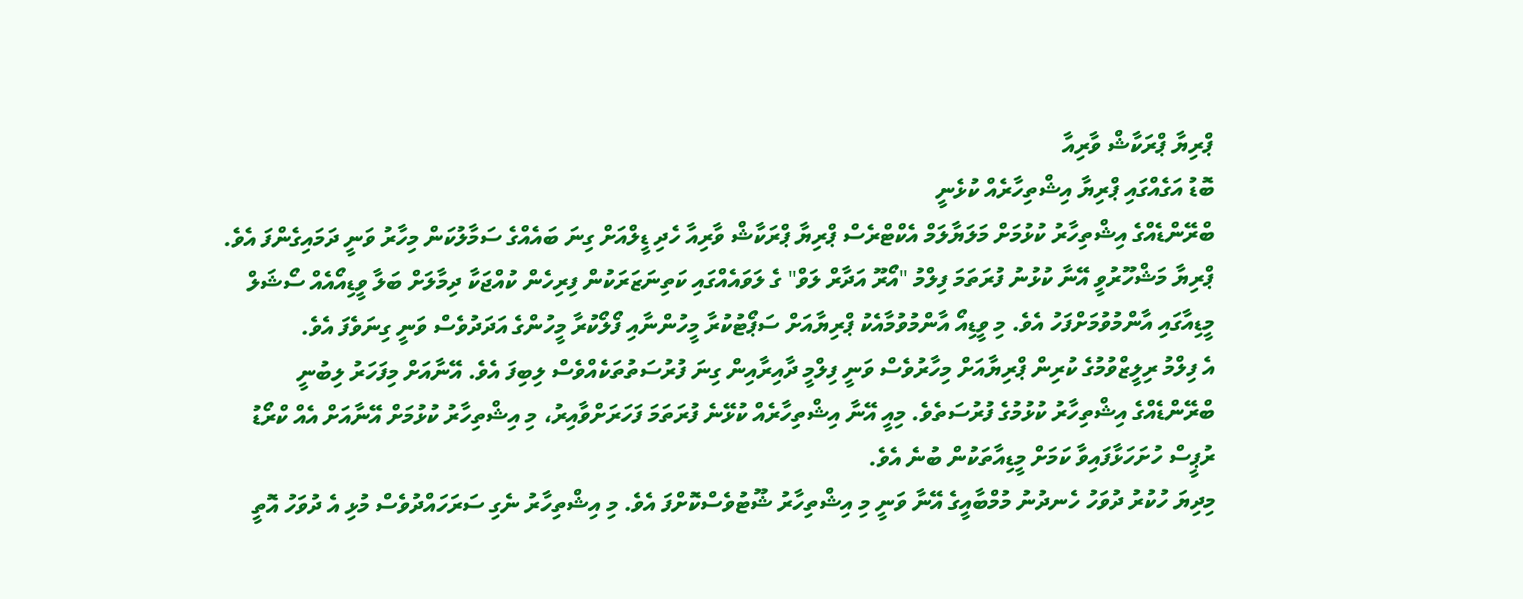ޕްރިޔާ ޕްރަކާޝް ވާރިއާ
ބޮޑު އަގެއްގައި ޕްރިޔާ އިޝްތިހާރެއް ކުޅެނީ
ބްރޭންޑެއްގެ އިޝްތިހާރު ކުޅުމަށް މަލަޔާލަމް އެކްޓްރެސް ޕްރިޔާ ޕްރަކާޝް ވާރިއާ ހެދި ޑީލްއަށް ގިނަ ބައެއްގެ ސަމާލުކަން މިހާރު ވަނީ ދަމައިގެންފަ އެވެ.
ޕްރިޔާ މަޝްހޫރުވީ އޭނާ ކުޅުނު ފުރަތަމަ ފިލްމު "އޯރޫ އަދާރް ލަވް" ގެ ލަވައެއްގައި ކަތިނަޒަރަކުން ފިރިހެން ކުއްޖަކާ ދިމާލަށް ބަލާ ވީޑިއޯއެއް ސޯޝަލް މީޑިއާގައި އާންމުވުމަށްފަހު އެވެ. މި ވީޑިއޯ އާންމުވުމާއެކު ޕްރިޔާއަށް ސަޕޯޓުކުރާ މީހުންނާއި ފޯލޯކުރާ މީހުންގެ އަދަދުވެސް ވަނީ ގިނަވެފަ އެވެ.
އެ ފިލްމު ރިލީޒްވުމުގެ ކުރިން ޕްރިޔާއަށް މިހާރުވެސް ވަނީ ފިލްމީ ދާއިރާއިން ގިނަ ފުރުސަތުތަކެއްވެސް ލިބިފަ އެވެ. އޭނާއަށް މިފަހަރު ލިބުނީ ބްރޭންޑެއްގެ އިޝްތިހާރު ކުޅުމުގެ ފުރުސަތެވެ. މިއީ އޭނާ އިޝްތިހާރެއް ކުޅޭނެ ފުރަތަމަ ފަހަރަށްވާއިރު، މި އިޝްތިހާރު ކުޅުމަށް އޭނާއަށް އެއް ކްރޯޑު ރުޕީސް ހުށަހަޅާފައިވާ ކަމަށް މީޑިއާތަކުން ބުނެ އެވެ.
މިދިޔަ ހުކުރު ދުވަހު ހެނދުނު މުމްބާއީގެ އޭނާ ވަނީ މި އިޝްތިހާރު ޝޫޓުވެސްކޮށްފަ އެވެ. މި އިޝްތިހާރު ނެގި ސަރަހައްދުވެސް މުޅި އެ ދުވަހު އޮތީ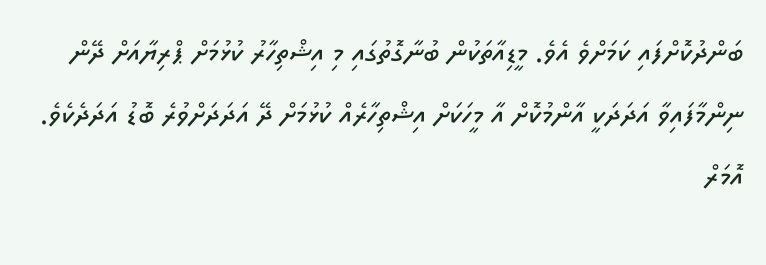ބަންދުކޮށްފައި ކަމަށްވެ އެވެ. މީޑިއާތަކުން ބުނާގޮތުގައި މި އިޝްތިހާރު ކުޅުމަށް ޕްރިޔާއަށް ދޭން ނިންމާފައިވާ އަދަދަކީ އާންމުކޮށް އާ މީހަކަށް އިޝްތިހާރެއް ކުޅުމަށް ދޭ އަދަދަށްވުރެ ބޮޑު އަދަދެކެވެ.
އޮމަރް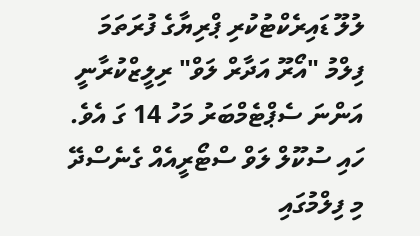ލުލޫ ޑައިރެކްޓުކުރި ޕްރިޔާގެ ފުރަތަމަ ފިލްމު "އޯރޫ އަދާރް ލަވް" ރިލީޒްކުރާނީ އަންނަ ސެޕްޓެމްބަރު މަހު 14 ގަ އެވެ. ހައި ސުކޫލް ލަވް ސްޓޯރީއެއް ގެނެސްދޭ މި ފިލްމުގައި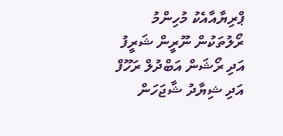ޕްރިޔާއާއެކު މުހިންމު ރޯލުތަކުން ނޫރީން ޝަރީފު އަދި ރޯޝަން އަބްދުލް ރަހޫފް އަދި ޝިޔާދު ޝާޖަހަން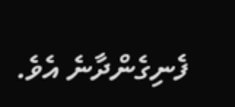ފެނިގެންދާނެ އެވެ.